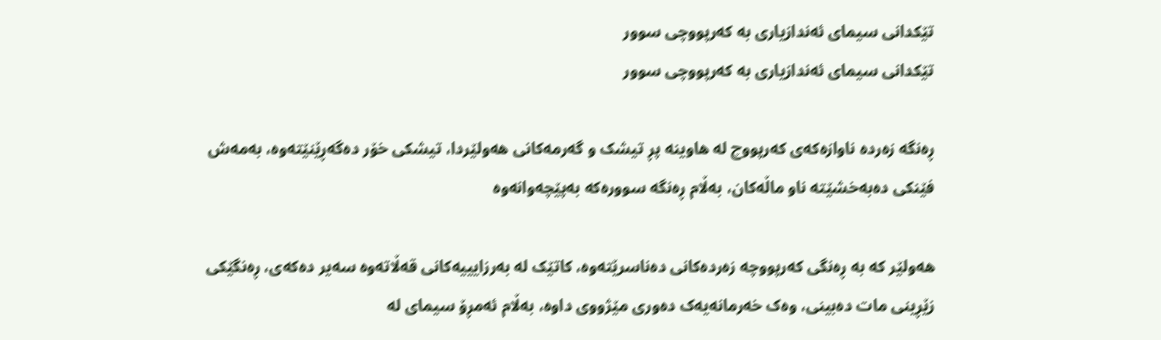تێکدانی سیمای ئەندازیاری بە کەرپووچی سوور
تێکدانی سیمای ئەندازیاری بە کەرپووچی سوور

ڕەنگە زەردە ناوازەكەی کەرپووچ لە هاوینە پڕ تیشک و گەرمەکانی هەولێردا، تیشکی خۆر دەگەڕێنێتەوە، بەمەش فێنکی دەبەخشێتە ناو ماڵەکان، بەڵام ڕەنگە سوورەکە بەپێچەوانەوە

هەولێر كە بە ڕەنگی کەرپووچە زەردەکانی دەناسرێتەوە، کاتێک لە بەرزایییەکانی قەڵاتەوە سەیر دەکەی، ڕەنگێکی زێڕینی مات دەبینی، وەک خەرمانەیەک دەوری مێژووی داوە، بەڵام ئەمڕۆ سیمای لە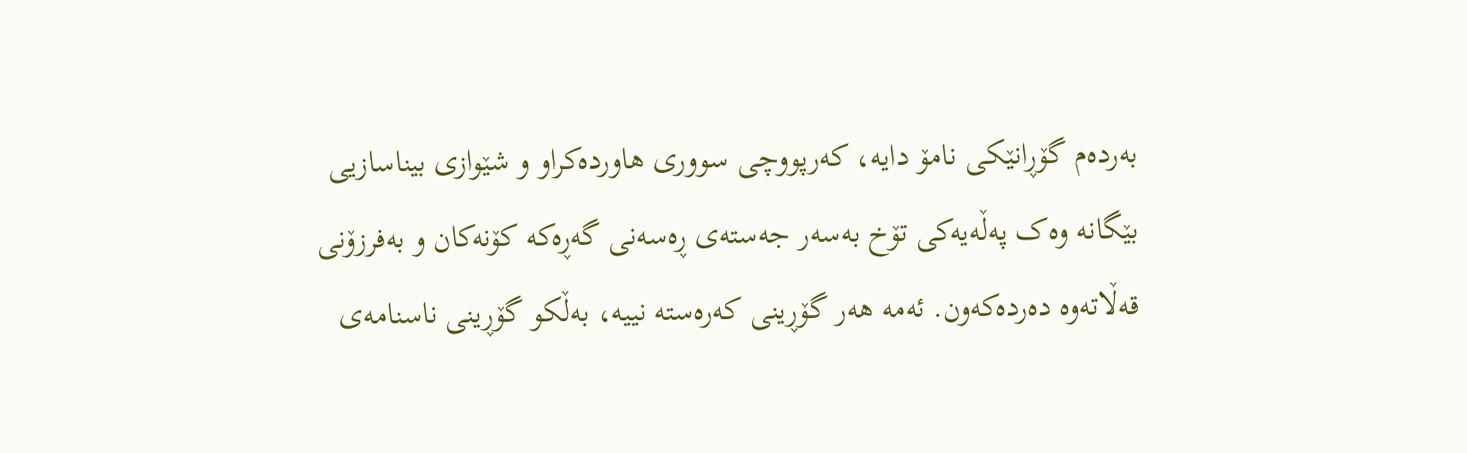بەردەم گۆڕانێكی نامۆ دایە، کەرپووچی سووری هاوردەكراو و شێوازی بیناسازیی بێگانە وەک پەڵەیەکی تۆخ بەسەر جەستەی ڕەسەنی گەڕەکە کۆنەكان و بەفرزۆنی قەڵاتەوە دەردەکەون. ئەمە هەر گۆڕینی کەرەستە نییە، بەڵکو گۆڕینی ناسنامەی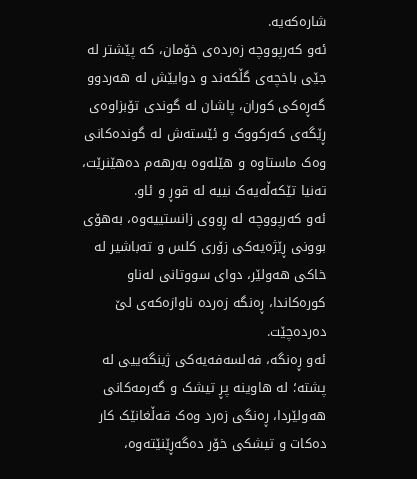شارەكەیە.
ئەو کەرپووچە زەردەی خۆمان، كە پێشتر لە جێی باخچەی گڵکەند و دوایێش لە هەردوو گەڕەکی کوران، پاشان لە گوندی تۆبزاوەی ڕێگەی کەرکووک و ئێستەش لە گوندەکانی وەک ماستاوە و هێلەوە بەرهەم دەهێنرێت، تەنیا تێکەڵەیەک نییە لە قوڕ و ئاو.
ئەو کەرپووچە لە ڕووی زانستییەوە، بەهۆی بوونی ڕێژەیەکی زۆری کلس و تەباشیر لە خاکی هەولێر، دوای سووتانی لەناو کورەکاندا، ڕەنگە زەردە ناوازەكەی لێ دەردەچێت.
ئەو ڕەنگە، فەلسەفەیەکی ژینگەییی لە پشتە؛ لە هاوینە پڕ تیشک و گەرمەکانی هەولێردا، ڕەنگی زەرد وەک قەڵغانێک کار دەکات و تیشکی خۆر دەگەڕێنێتەوە،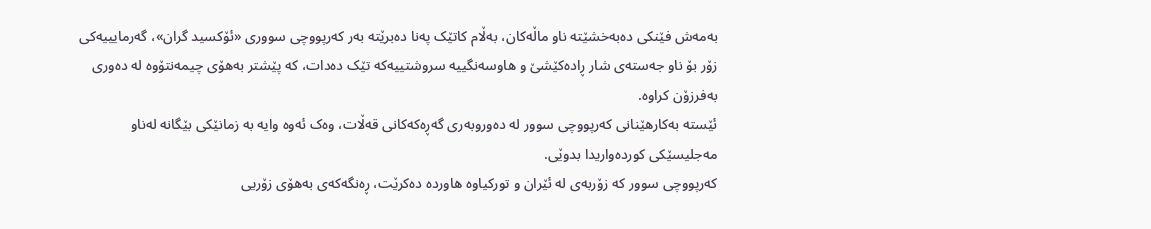بەمەش فێنکی دەبەخشێتە ناو ماڵەکان، بەڵام کاتێک پەنا دەبرێتە بەر کەرپووچی سووری «ئۆکسید گران»، گەرمایییەکی زۆر بۆ ناو جەستەی شار ڕادەکێشێ و هاوسەنگییە سروشتییەکە تێک دەدات، کە پێشتر بەهۆی چیمەنتۆوە لە دەوری بەفرزۆن كراوە.
ئێستە بەکارهێنانی کەرپووچی سوور لە دەوروبەری گەڕەکەکانی قەڵات، وەک ئەوە وایە بە زمانێکی بێگانە لەناو مەجلیسێکی کوردەواریدا بدوێی.
کەرپووچی سوور کە زۆربەی لە ئێران و تورکیاوە هاوردە دەکرێت، ڕەنگەکەی بەهۆی زۆریی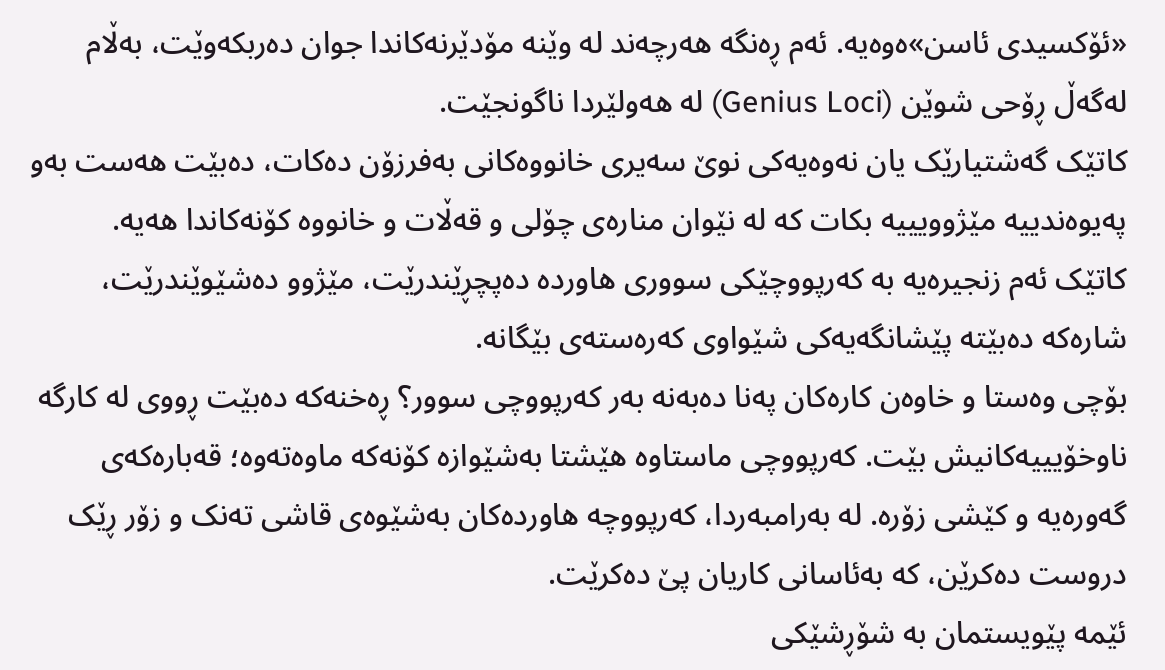«ئۆکسیدی ئاسن»ەوەیە. ئەم ڕەنگە هەرچەند لە وێنە مۆدێرنەکاندا جوان دەربکەوێت، بەڵام لەگەڵ ڕۆحی شوێن (Genius Loci) لە هەولێردا ناگونجێت.
کاتێک گەشتیارێک یان نەوەیەکی نوێ سەیری خانووەکانی بەفرزۆن دەکات، دەبێت هەست بەو پەیوەندییە مێژوویییە بکات کە لە نێوان منارەی چۆلی و قەڵات و خانووە كۆنەکاندا هەیە.
کاتێک ئەم زنجیرەیە بە کەرپووچێکی سووری هاوردە دەپچڕێندرێت، مێژوو دەشێوێندرێت، شارەکە دەبێتە پێشانگەیەکی شێواوی کەرەستەی بێگانە.
بۆچی وەستا و خاوەن کارەکان پەنا دەبەنە بەر کەرپووچی سوور؟ ڕەخنەکە دەبێت ڕووی لە کارگە ناوخۆیییەکانیش بێت. کەرپووچی ماستاوە هێشتا بەشێوازە کۆنەکە ماوەتەوە؛ قەبارەکەی گەورەیە و کێشی زۆرە. لە بەرامبەردا، کەرپووچە هاوردەکان بەشێوەی قاشی تەنک و زۆر ڕێک دروست دەکرێن، كە بەئاسانی كاریان پێ دەكرێت.
ئێمە پێویستمان بە شۆڕشێکی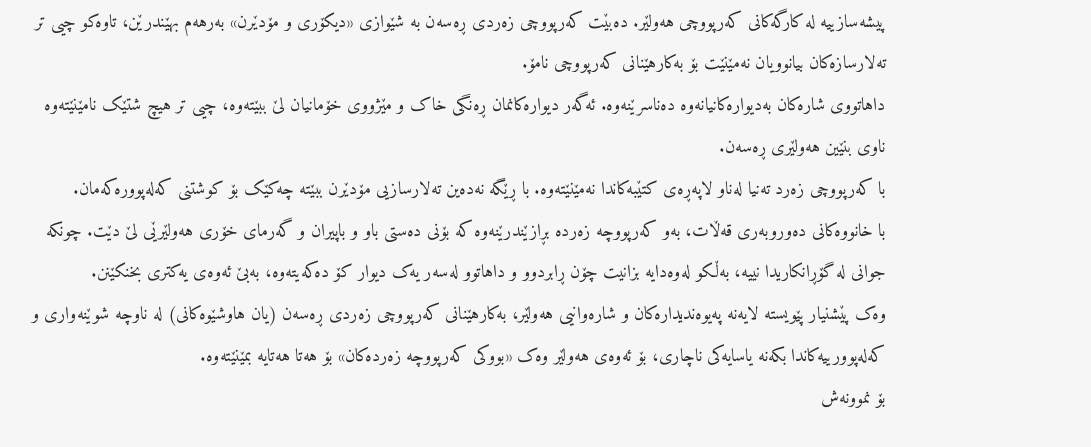پیشەسازییە لە کارگەکانی کەرپووچی هەولێر. دەبێت کەرپووچی زەردی ڕەسەن بە شێوازی «دیکۆری و مۆدێرن» بەرهەم بهێندرێن، تاوەکو چیی تر تەلارسازەکان بیانوویان نەمێنێت بۆ بەکارهێنانی کەرپووچی نامۆ.
داهاتووی شارەکان بەدیوارەکانیانەوە دەناسرێنەوە. ئەگەر دیوارەکانمان ڕەنگی خاک و مێژووی خۆمانیان لێ ببێتەوە، چیی تر هیچ شتێک نامێنێتەوە ناوی بنێین هەولێری ڕەسەن.
با کەرپووچی زەرد تەنیا لەناو لاپەڕەی کتێبەکاندا نەمێنێتەوە. با ڕێگە نەدەین تەلارسازیی مۆدێرن ببێتە چەکێک بۆ کوشتنی کەلەپوورەکەمان.
با خانووەکانی دەوروبەری قەڵات، بەو کەرپووچە زەردە بڕازێندرێنەوە کە بۆنی دەستی باو و باپیران و گەرمای خۆری هەولێرێی لێ دێت. چونکە جوانی لە گۆڕانکاریدا نییە، بەڵکو لەوەدایە بزانیت چۆن ڕابردوو و داهاتوو لەسەر یەک دیوار کۆ دەکەیتەوە، بەبێ ئەوەی یەکتری بخنکێنن.
وەک پێشنیار پێویستە لایەنە پەیوەندیدارەکان و شارەوانیی هەولێر، بەکارهێنانی کەرپووچی زەردی ڕەسەن (یان هاوشێوەکانی) لە ناوچە شوێنەواری و کەلەپوورییەکاندا بکەنە یاسایەکی ناچاری، بۆ ئەوەی هەولێر وەک «بووکی کەرپووچە زەردەکان» بۆ هەتا هەتایە بمێنێتەوە.
بۆ نموونەش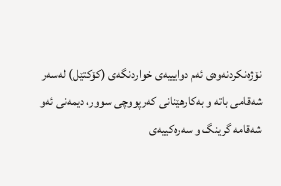نۆژەنكردنەوەی ئەم دوایییەی خواردنگەی (كۆكتێل) لەسەر شەقامی باتە و بەكارهێنانی كەرپووچی سوور، دیمەنی ئەو شەقامە گرینگ و سەرەكییەی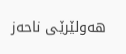هەولێرێی ناحەز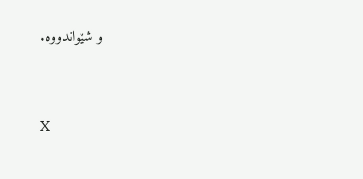و شێواندووە.


X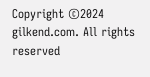Copyright ©2024 gilkend.com. All rights reserved